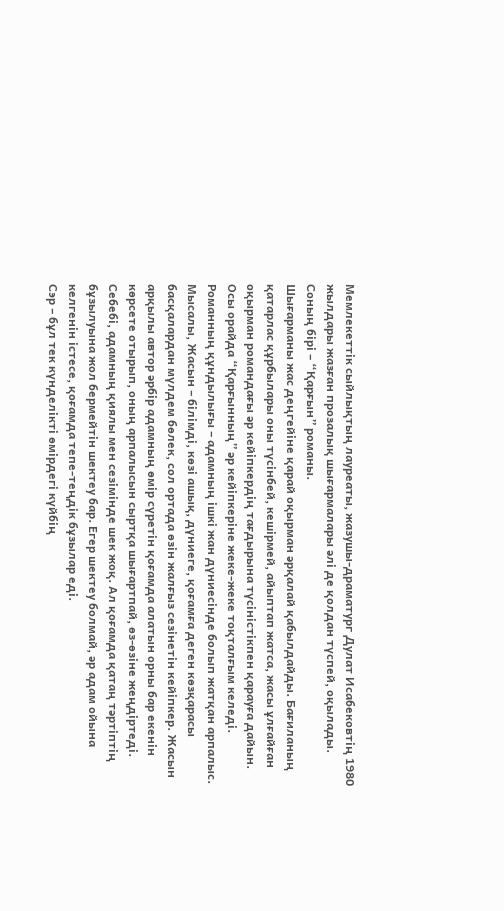Мемлекеттік сыйлықтың лауреаты, жазушы-драматург Дулат Исабековтің 1980 жылдары жазған прозалық шығармалары әлі де қолдан түспей, оқылады. Соның бірі – “Қарғын” романы.
Шығарманы жас деңгейіне қарай оқырман әрқалай қабылдайды. Бағиланың қатарлас құрбылары оны түсінбей, кешірмей, айыптап жатса, жасы ұлғайған оқырман романдағы әр кейіпкердің тағдырына түсіністікпен қарауға дайын. Осы орайда “Қарғынның” әр кейіпкеріне жеке-жеке тоқталғым келеді.
Романның құндылығы – адамның ішкі жан дүниесінде болып жатқан арпалыс. Мысалы, Жасын – білімді, көзі ашық, дүниеге, қоғамға деген көзқарасы басқалардан мүлдем бөлек, сол ортада өзін жалғыз сезінетін кейіпкер. Жасын арқылы автор әрбір адамның өмір сүретін қоғамда алатын орны бар екенін көрсете отырып, оның арпалысын сыртқа шығартпай, өз-өзіне жеңдіртеді. Себебі, адамның қиялы мен сезімінде шек жоқ. Ал қоғамда қатаң тәртіптің бұзылуына жол бермейтін шектеу бар. Егер шектеу болмай, әр адам ойына келгенін істесе, қоғамда тепе-теңдік бұзылар еді.
Сэр – бұл тек күнделікті өмірдегі күйбің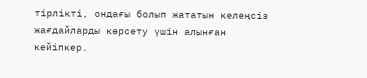тірлікті, ондағы болып жататын келеңсіз жағдайларды көрсету үшін алынған кейіпкер.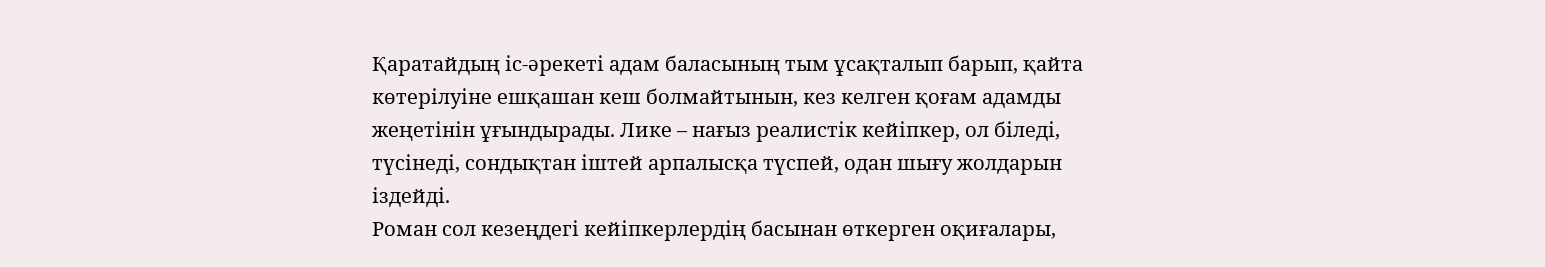Қаратайдың іс-әрекеті адам баласының тым ұсақталып барып, қайта көтерілуіне ешқашан кеш болмайтынын, кез келген қоғам адамды жеңетінін ұғындырады. Лике – нағыз реалистік кейіпкер, ол біледі, түсінеді, сондықтан іштей арпалысқа түспей, одан шығу жолдарын іздейді.
Роман сол кезеңдегі кейіпкерлердің басынан өткерген оқиғалары,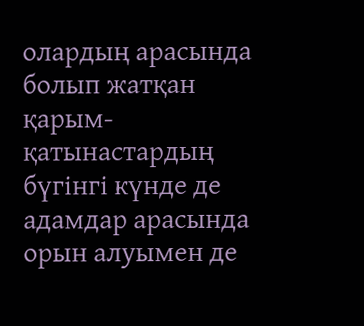олардың арасында болып жатқан қарым-қатынастардың бүгінгі күнде де адамдар арасында орын алуымен де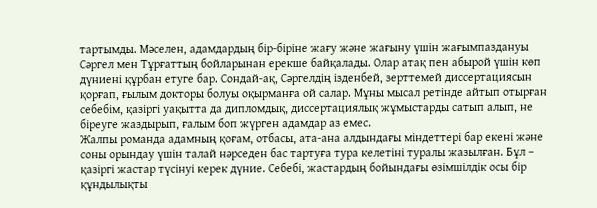тартымды. Мәселен, адамдардың бір-біріне жағу және жағыну үшін жағымпаздануы Сәргел мен Тұрғаттың бойларынан ерекше байқалады. Олар атақ пен абырой үшін көп дүниені құрбан етуге бар. Сондай-ақ, Сәргелдің ізденбей, зерттемей диссертациясын қорғап, ғылым докторы болуы оқырманға ой салар. Мұны мысал ретінде айтып отырған себебім, қазіргі уақытта да дипломдық, диссертациялық жұмыстарды сатып алып, не біреуге жаздырып, ғалым боп жүрген адамдар аз емес.
Жалпы романда адамның қоғам, отбасы, ата-ана алдындағы міндеттері бар екені және соны орындау үшін талай нәрседен бас тартуға тура келетіні туралы жазылған. Бұл – қазіргі жастар түсінуі керек дүние. Себебі, жастардың бойындағы өзімшілдік осы бір құндылықты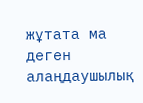жұтата ма деген алаңдаушылық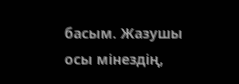басым. Жазушы осы мінездің,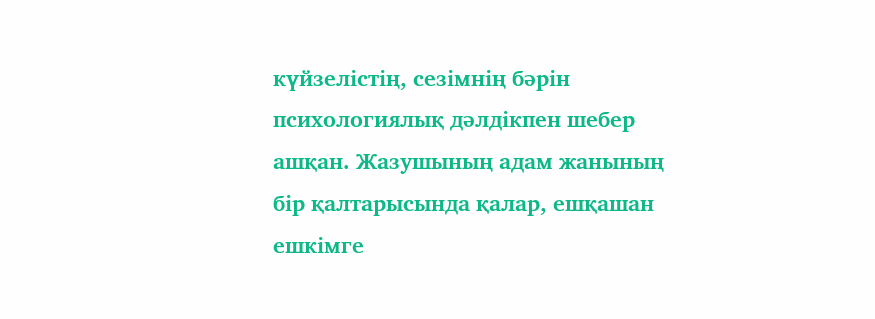күйзелістің, сезімнің бәрін психологиялық дәлдікпен шебер ашқан. Жазушының адам жанының бір қалтарысында қалар, ешқашан ешкімге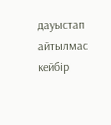дауыстап айтылмас кейбір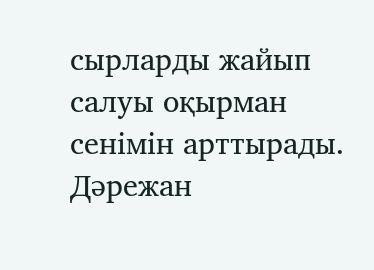сырларды жайып салуы оқырман сенімін арттырады.
Дәрежан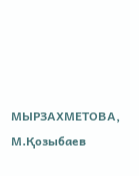МЫРЗАХМЕТОВА,
М.Қозыбаев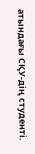атындағы СҚУ-дің студенті.